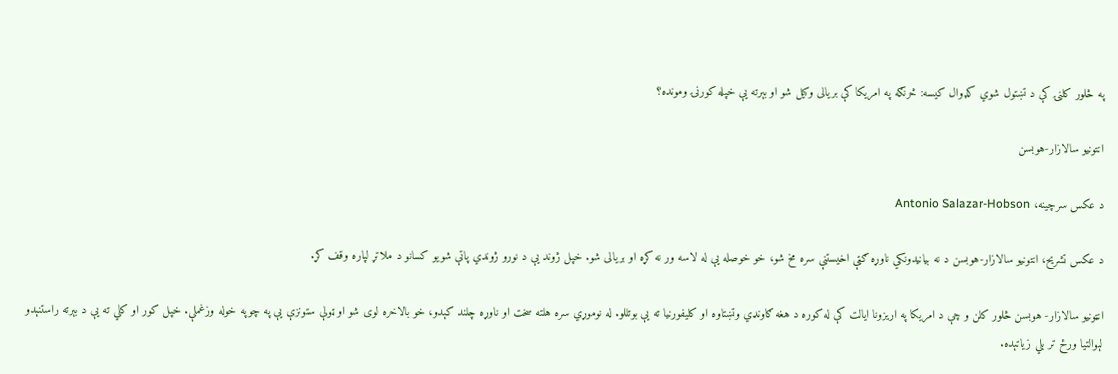په څلور کلنۍ کې د تښتول شوي کډوال کيسه: څرنګه په امریکا کې بريالی وکيل شو او بېرته یې خپله کورنۍ ومونده؟

انتونیو سالازار-هوبسن

د عکس سرچینه، Antonio Salazar-Hobson

د عکس تشریح، انتونیو سالازار-هوبسن د نه بیانیدونکي ناوړه ګټې اخیستنې سره مخ شو، خو خوصله یې له لاسه ور نه کړه او بریالی شو. خپل ژوند یې د نورو ژوندي پاتې شویو کسانو د ملاتړ لپاره وقف کړ.

انټونیو سالازار- هوبسن څلور کلن و چې د امریکا په اریزونا ایالت کې له کوره د هغه ګاونډي وتښتاوه او کلیفورنیا ته یې بوتللو. له نوموړي سره هلته سخت او ناوړه چلند کېدو، خو بالاخره لوی شو او ټولې ستونزې یې په چوپه خوله وزغملې. خپل کور او کلي ته یې د بېرته راستنېدو لېوالتیا ورځ تر بلي زیاتېده.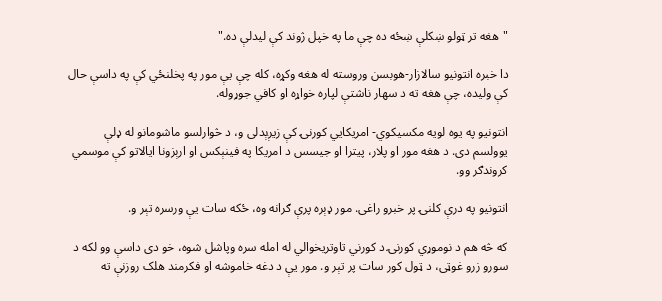"هغه تر ټولو ښکلې ښځه ده چې ما په خپل ژوند کې لیدلې ده."

دا خبره انتونیو سالازار-هوبسن وروسته له هغه وکړه، کله چې یې مور په پخلنځي کې په داسې حال کې ولیده، چې هغه ته د سهار ناشتې لپاره خواړه او کافي جوړوله.

انتونیو په یوه لویه مکسیکوي- امریکایي کورنۍ کې زيږېدلی و، د څوارلسو ماشومانو له ډلې یوولسم دی. د هغه مور او پلار، پیترا او جیسس د امریکا په فینېکس او ارېزونا ایالاتو کې موسمي کروندګر وو.

انتونیو په درې کلنۍ پر خبرو راغی. مور ډېره پرې ګرانه وه، ځکه سات یې ورسره تېر و.

که څه هم د نوموړي کورنۍ د کورني تاوتریخوالي له امله سره وپاشل شوه، خو دی داسې وو لکه د سورو زرو غوټی، د ټول کور سات پر تېر و. مور یې د دغه خاموشه او فکرمند هلک روزنې ته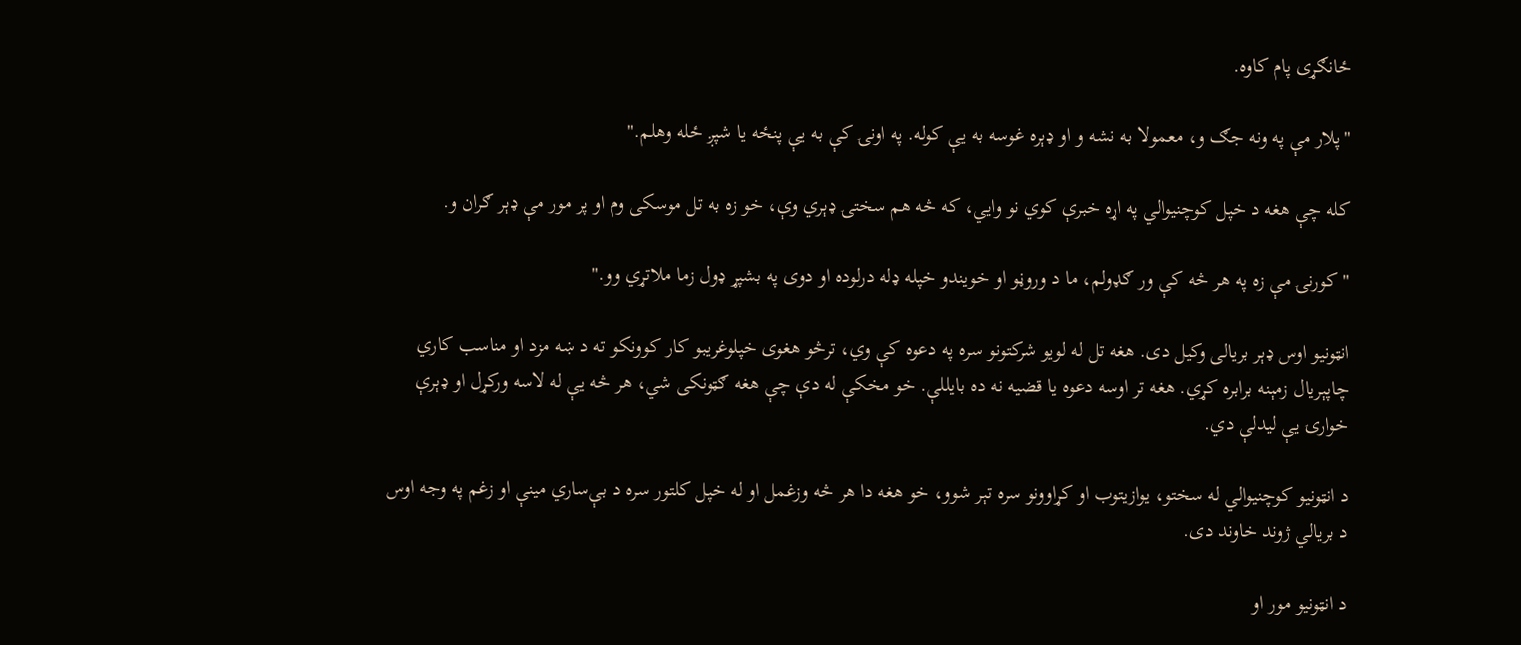ځانګړی پام کاوه.

"پلار مې په ونه جګ و، معمولا به نشه و او ډېره غوسه به یې کوله. په اونۍ کې به یې پنځه یا شپږ ځله وهلم."

کله چې هغه د خپل کوچنیوالي په اړه خبرې کوي نو وايي، که څه هم سختۍ ډېري وې، خو زه به تل موسکی وم او پر مور مې ډېر ګران و.

"کورنۍ مې زه په هر څه کې ور ګډولم، ما د وروڼو او خویندو خپله ډله درلوده او دوی په بشپړ ډول زما ملاتړي وو."

انټونیو اوس ډېر بریالی وکیل دی. هغه تل له لویو شرکتونو سره په دعوه کې وي، ترڅو هغوی خپلوغریبو کار کوونکو ته د ښه مزد او مناسب کاري چاپېریال زمېنه برابره کړي. هغه تر اوسه دعوه یا قضیه نه ده بایللې. خو مخکې له دې چې هغه ګټونکی شي، هر څه یې له لاسه ورکړل او ډېرې خوارۍ یې لیدلې دي.

د انټونیو کوچنیوالي له سختو، یوازیتوب او کړاوونو سره تېر شوو، خو هغه دا هر څه وزغمل او له خپل کلتور سره د بې‌ساري مینې او زغم په وجه اوس د بریالي ژوند خاوند دی.

د انټونیو مور او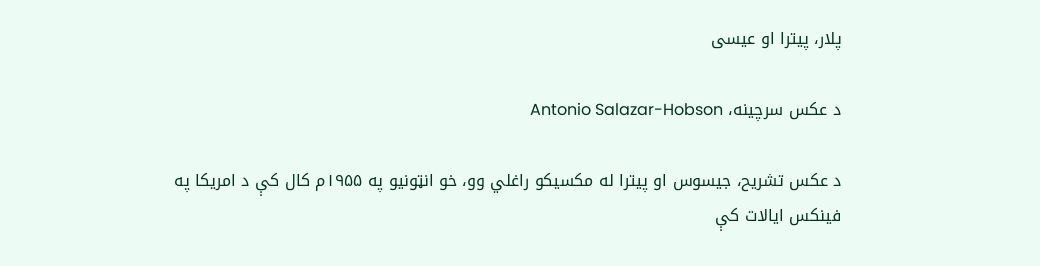پلار، پیترا او عیسی

د عکس سرچینه، Antonio Salazar-Hobson

د عکس تشریح، جیسوس او پیترا له مکسیکو راغلي وو، خو انټونیو په ۱۹۵۵م کال کې د امریکا په فینکس ایالات کې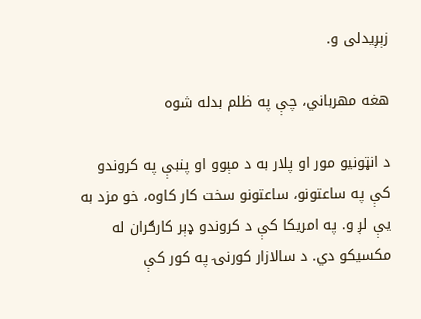زېږیدلی و.

هغه مهرباني، چې په ظلم بدله شوه

د انټونیو مور او پلار به د مېوو او پنبې په کروندو کې په ساعتونو، ساعتونو سخت کار کاوه، خو مزد به یې لږ و. په امریکا کې د کروندو ډېر کارګران له مکسیکو دي. د سالازار کورنۍ په کور کې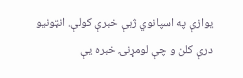یوازې په اسپانوي ژبې خبرې کولې. انټونیو درې کلن و چې لومړنۍ خبره یې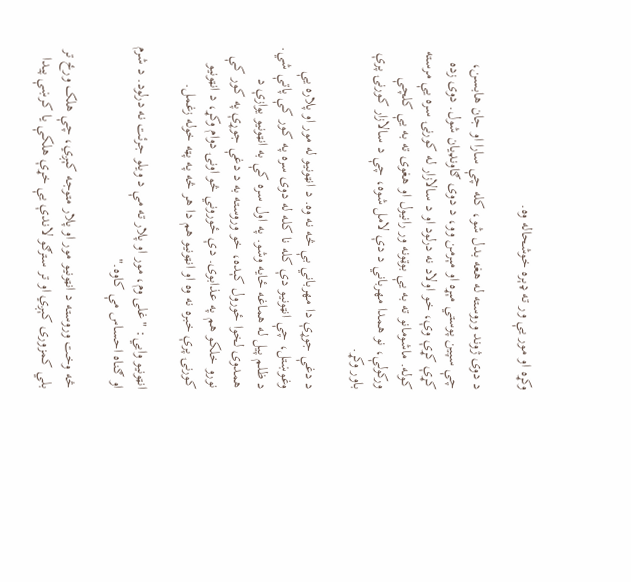وکړه او مور یې ور ته ډېره خوشحاله وه.

د دوی ژوند وروسته له هغه بدل شو، کله چې سارا او جان هابسن، چې سپین پوستي مېړه او مېرمن وو، د دوی ګاونډیان شول. دوی زده کړې کړې وې، خو اولاد نه درلود او د سالازار له کورنۍ سره یې مرسته کوله. ماشومانو ته به یې بوټونه ور رانیول او هغوی ته به یې کلچې ورکولې، نو همدا مهرباني د دې لامل شوه، چې د سالازار کورنۍ پرې باور وکړ.

د دغې جوړې دا مهرباني بې څه نه وه. د انټونیو له مور او پلاره یې وغوښتل، چې انټونیو دې کله نا کله له دوی سره په کور کې پاتې شي. د ظلم پیل له هماغه ځایه وشو. په اول سره کې به انټونیو یوازې د همدوی لخوا ځورول کېده، خو وروسته به د دغې جوړې په کور کې نورو خلکو هم په عذابوی. دې ځوروني څو اونۍ دوام وکړ، د انټونیو کورنۍ پرې خبره نه وه او انټونیو هم دا هر څه په پټه خوله زغمل.

انټونیو وایي: "غلی وم، مور او پلار ته مې د ویلو جرئت نه درلود. د شرم او ګناه احساس مې کاوه."

څه وخت وروسته د انټونیو مور او پلار متوجه کېږي، چې هلک ورځ تر بلي کمزوری کېږي او تر سترګو لاندې یې خړې هلکې یا کرښې پیدا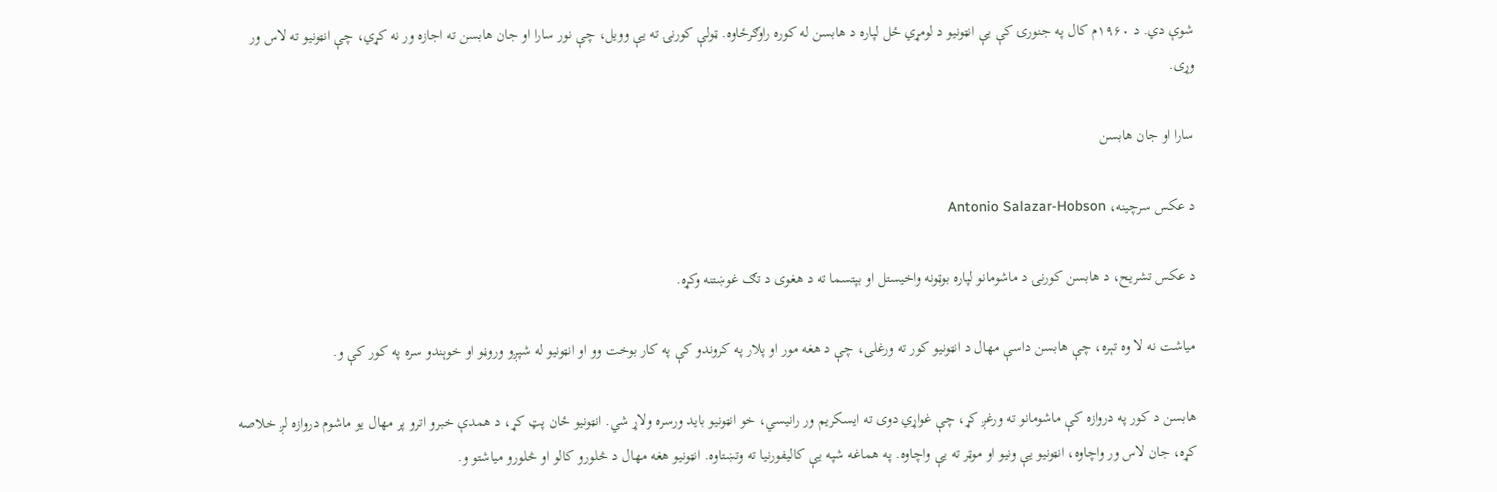شوې دي. د ۱۹۶۰م کال په جنورۍ کې یې انټونیو د لومړي ځل لپاره د هابسن له کوره راوګرځاوه. ټولې کورنۍ ته یې وویل، چې نور سارا او جان هابسن ته اجازه ور نه کړي، چې انټونیو ته لاس ور وړی.

سارا او جان هابسن

د عکس سرچینه، Antonio Salazar-Hobson

د عکس تشریح، د هابسن کورنۍ د ماشومانو لپاره بوټونه واخیستل او بپتسما ته د هغوی د تګ غوښتنه وکړه.

میاشت نه لا وه تېره، چې هابسن داسې مهال د انټونیو کور ته ورغلی، چې د هغه مور او پلار په کروندو کې په کار بوخت وو او انټونیو له شپږو وروڼو او خوېندو سره په کور کې و.

هابسن د کور په دروازه کې ماشومانو ته ورغږ کړ، چې غواړي دوی ته ایسکریم ور رانیسي، خو انټونیو باید ورسره ولاړ شي. انټونیو ځان پټ کړ، د همدې خبرو اترو پر مهال یو ماشوم دروازه لږ خلاصه کړه، جان لاس ور واچاوه، انټونیو یې ونیو او موټر ته یې واچاوه. په هماغه شپه یې کالیفورنیا ته وتښتاوه. انټونیو هغه مهال د څلورو کالو او څلورو میاشتو و.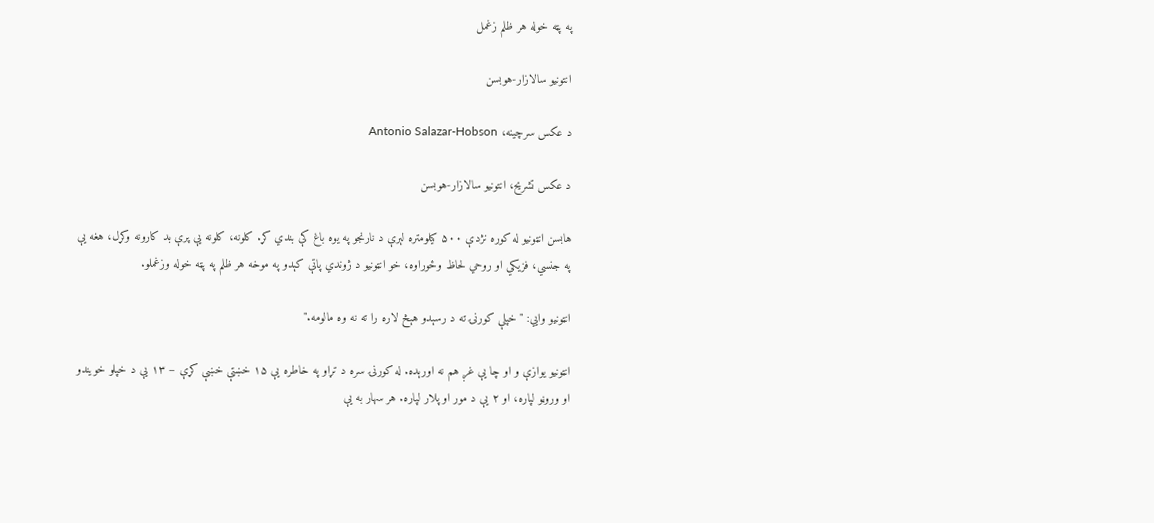په پټه خوله هر ظلم زغمل

انتونیو سالازار-هوبسن

د عکس سرچینه، Antonio Salazar-Hobson

د عکس تشریح، انتونیو سالازار-هوبسن

هابسن انټونیو له کوره نژدې ۵۰۰ کیلومتره لېرې د نارنجو په یوه باغ کې بندي کړ. کلونه، کلونه یې پرې بد کارونه وکړل، هغه یې په جنسي، فزیکي او روحي لحاظ وځوراوه، خو انټونیو د ژوندي پاتې کېدو په موخه هر ظلم په پټه خوله وزغملو.

انټونیو وایي: "خپلې کورنۍ ته د رسېدو هېڅ لاره را ته نه وه مالومه."

انټونیو یوازې و او چا یې غږ هم نه اورېده. له کورنۍ سره د تړاو په خاطره یې ۱۵ خښتې خښې کړې – ۱۳ یې د خپلو خويندو او وروڼو لپاره، او ۲ یې د مور او پلار لپاره. هر سهار به یې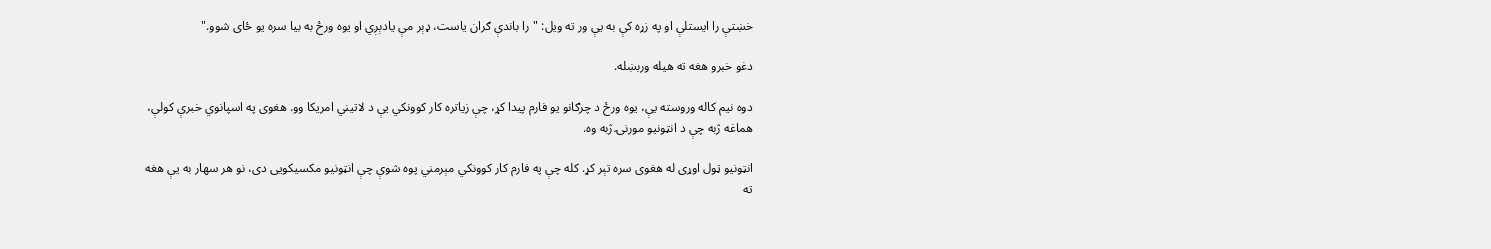خښتې را ایستلې او په زړه کې به یې ور ته ویل: "را باندې ګران یاست، ډېر مې یادېږي او یوه ورځ به بیا سره یو ځای شوو."

دغو خبرو هغه ته هیله وربښله.

دوه نیم کاله وروسته یې، یوه ورځ د چرګانو یو فارم پیدا کړ، چې زیاتره کار کوونکي یې د لاتیني امریکا وو. هغوی په اسپانوي خبرې کولې، هماغه ژبه چې د انټونیو مورنۍ ژبه وه.

انټونیو ټول اوړی له هغوی سره تېر کړ. کله چې په فارم کار کوونکي مېرمني پوه شوې چې انټونیو مکسیکويی دی، نو هر سهار به یې هغه ته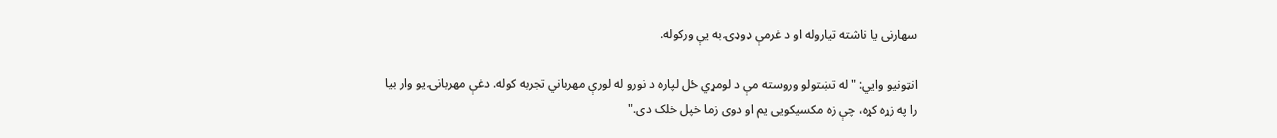سهارنی یا ناشته تیاروله او د غرمې ډوډۍ به یې ورکوله.

انټونیو وايي: "له تښتولو وروسته مې د لومړي ځل لپاره د نورو له لورې مهرباني تجربه کوله. دغې مهربانۍ یو وار بیا را په زړه کړه، چې زه مکسیکویی یم او دوی زما خپل خلک دی."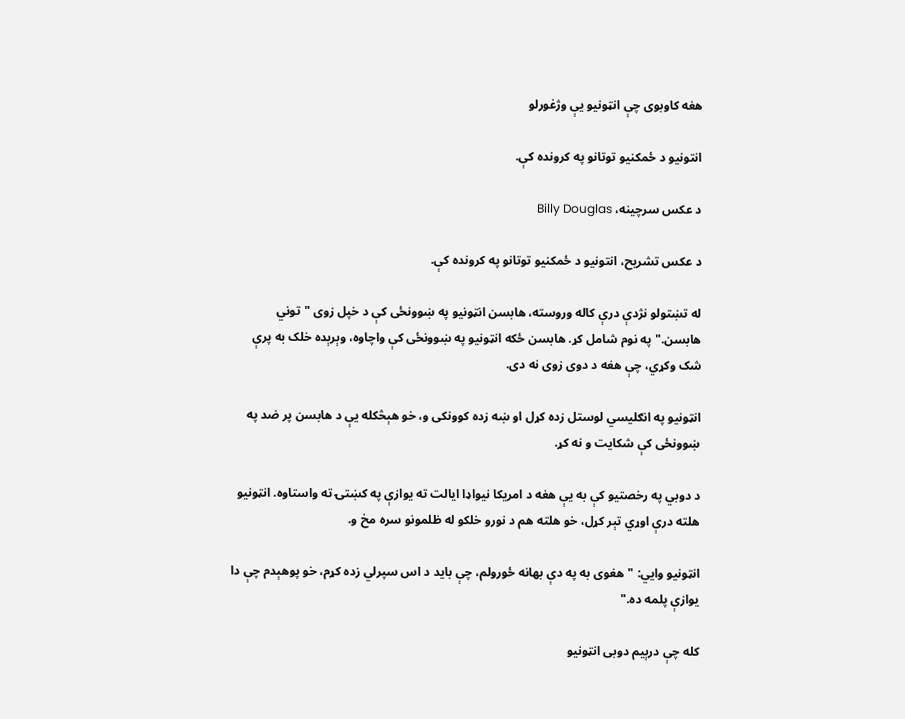هغه کاوبوی چې انټونیو یې وژغورلو

انتونیو د ځمکنیو توتانو په کرونده کې.

د عکس سرچینه، Billy Douglas

د عکس تشریح، انتونیو د ځمکنیو توتانو په کرونده کې.

له تښتولو نژدې درې کاله وروسته، هابسن انټونیو په ښوونځی کې د خپل زوی "توني هابسن." په نوم شامل کړ. هابسن ځکه انټونیو په ښوونځی کې واچاوه، وېرېده خلک به پرې شک وکړي، چې هغه د دوی زوی نه دی.

انټونیو په انګلیسي لوستل زده کړل او ښه زده کوونکی و، خو هېڅکله یې د هابسن پر ضد په ښوونځی کې شکایت و نه کړ.

د دوبي په رخصتیو کې به یې هغه د امریکا نیواډا ایالت ته یوازې په کښتۍ ته واستاوه. انټونیو هلته درې اوړي تېر کړل، خو هلته هم د نورو خلکو له ظلمونو سره مخ و.

انټونیو وایي: "هغوی به په دې بهانه ځورولم، چې باید د اس سپرلي زده کړم، خو پوهېدم چې دا یوازې پلمه ده."

کله چې درېیم دوبی انټونیو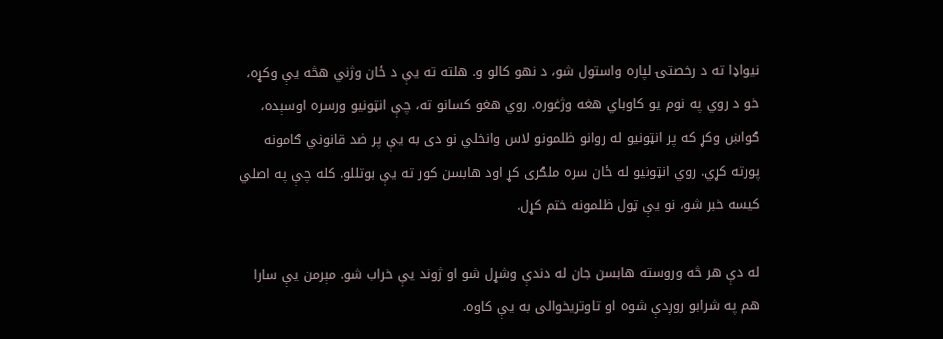نیواډا ته د رخصتۍ لپاره واستول شو، د نهو کالو و. هلته ته یې د ځان وژني هڅه یې وکړه، خو د روي په نوم یو کاوباي هغه وژغوره. روي هغو کسانو ته، چې انټونیو ورسره اوسېده، ګواښ وکړ که پر انټونیو له روانو ظلمونو لاس وانخلي نو دی به یې پر ضد قانوني ګامونه پورته کړي. روي انټونیو له ځان سره ملګری کړ اود هابسن کور ته یې بوتللو. کله چې په اصلي کیسه خبر شو، نو یې ټول ظلمونه ختم کړل.

له دې هر څه وروسته هابسن جان له دندې وشړل شو او ژوند یې خراب شو. مېرمن یې سارا هم په شرابو روږدې شوه او تاوتریخوالی به یې کاوه.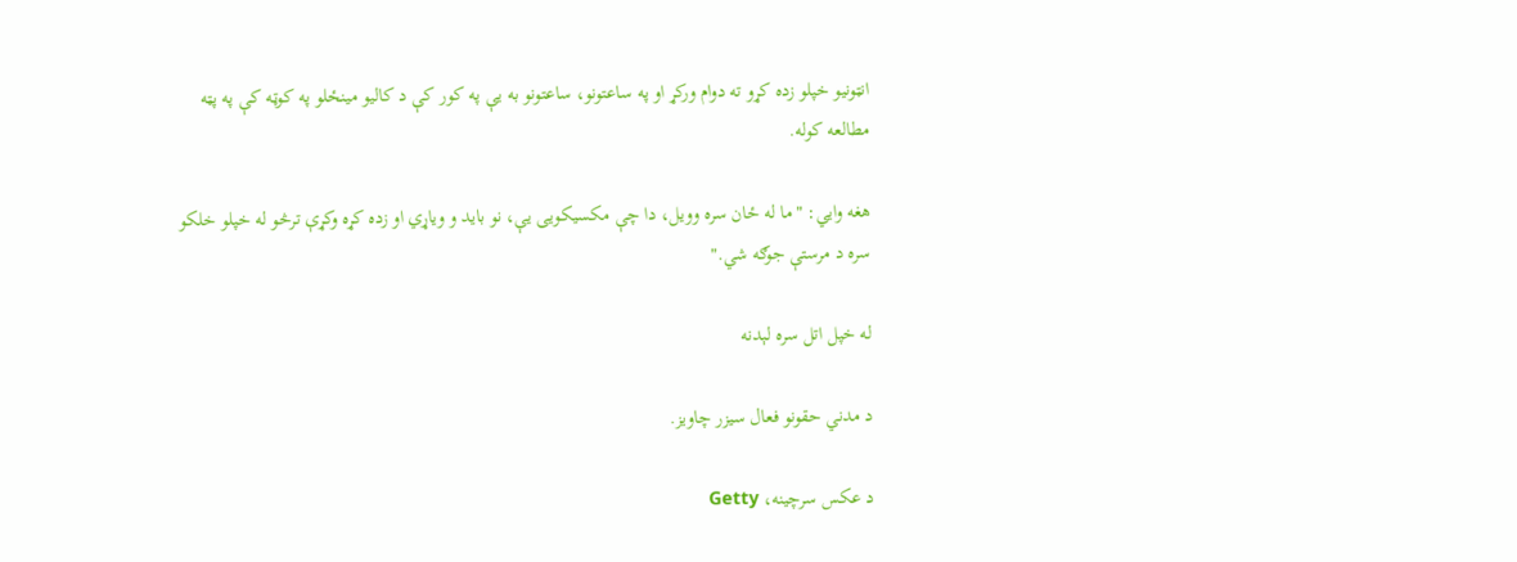انټونیو خپلو زده کړو ته دوام ورکړ او په ساعتونو، ساعتونو به یې په کور کې د کالیو مینځلو په کوټه کې په پټه مطالعه کوله.

هغه وایي: "ما له ځان سره وویل، دا چې مکسیکویی یې، نو باید و ویاړي او زده کړه وکړې ترڅو له خپلو خلکو سره د مرستې جوګه شي."

له خپل اتل سره لېدنه

د مدني حقونو فعال سیزر چاویز.

د عکس سرچینه، Getty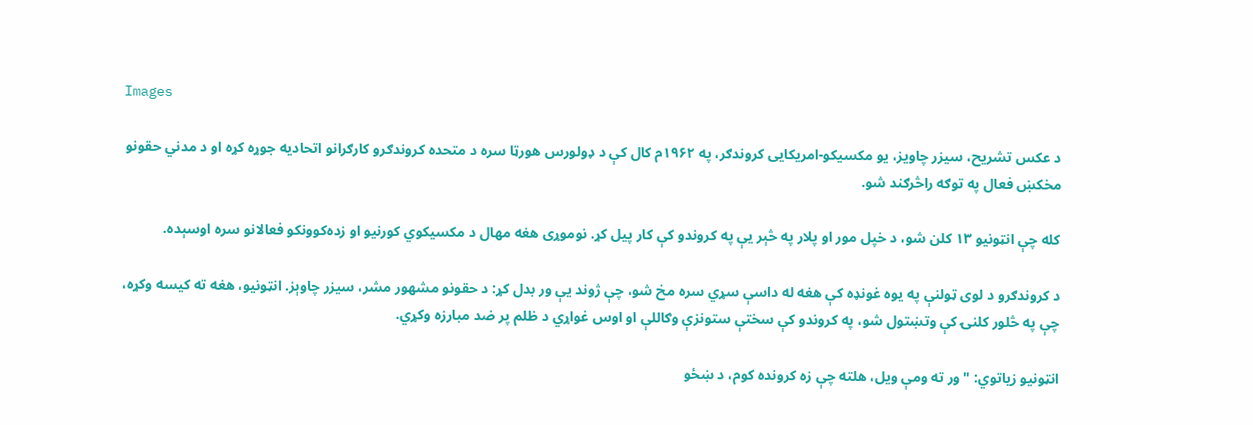Images

د عکس تشریح، سیزر چاویز، یو مکسیکو-امریکایی کروندګر، په ۱۹۶۲م کال کې د ډولورس هورټا سره د متحده کروندګرو کارګرانو اتحادیه جوړه کړه او د مدني حقونو مخکښ فعال په توګه راڅرګند شو.

کله چې انټونیو ۱۳ کلن شو، د خپل مور او پلار په څېر یې په کروندو کې کار پیل کړ. نوموړی هغه مهال د مکسیکوي کورنیو او زده‌کوونکو فعالانو سره اوسېده.

د کروندګرو د لوی ټولنې په یوه غونډه کې هغه له داسې سړي سره مخ شو، چې ژوند یې ور بدل کړ: د حقونو مشهور مشر، سیزر چاوېز. انټونیو، هغه ته کیسه وکړه، چې په څلور کلنۍ کې وتښتول شو، په کروندو کې سختې ستونزې وګاللې او اوس غواړي د ظلم پر ضد مبارزه وکړي.

انټونیو زیاتوي: "ور ته ومې ویل، هلته چې زه کرونده کوم، د ښځو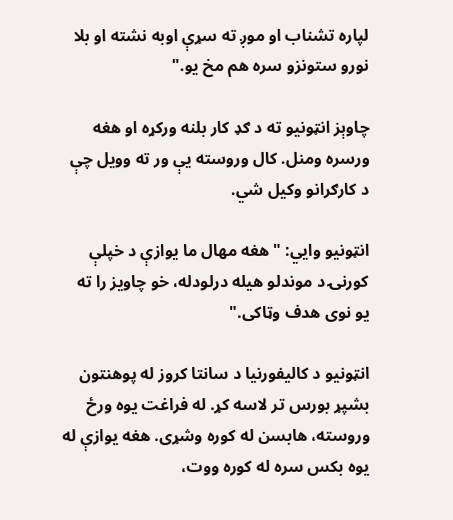لپاره تشناب او موږ ته سړې اوبه نشته او بلا نورو ستونزو سره هم مخ یو."

چاوېز انټونیو ته د ګډ کار بلنه ورکړه او هغه ورسره ومنل. کال وروسته یې ور ته وویل چې د کارګرانو وکیل شي.

انټونیو وایي: "هغه مهال ما یوازې د خپلې کورنۍ د موندلو هیله درلودله، خو چاویز را ته یو نوی هدف وټاکی."

انټونیو د کالیفورنیا د سانتا کروز له پوهنتون بشپړ بورس تر لاسه کړ. له فراغت یوه ورځ وروسته، هابسن له کوره وشړی. هغه یوازې له یوه بکس سره له کوره ووت،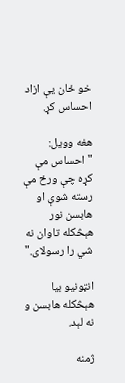خو ځان یې ازاد احساس کړ.

هغه وویل: "احساس مې کړه چې ورځ مې رسته شوې او هابسن نور هېڅکله تاوان نه شي را رسولای."

انټونیو بیا هېڅکله هابسن و نه لېد.

ژمنه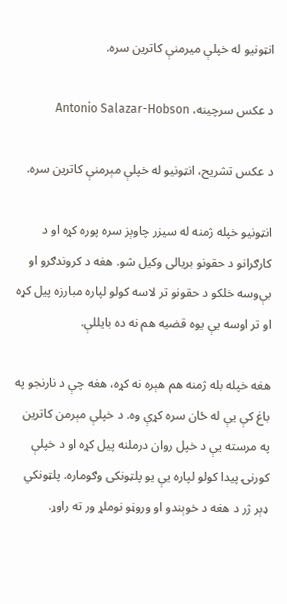انټونیو له خپلې میرمنې کاترین سره.

د عکس سرچینه، Antonio Salazar-Hobson

د عکس تشریح، انټونیو له خپلې مېرمنې کاترین سره.

انټونیو خپله ژمنه له سیزر چاوېز سره پوره کړه او د کارګرانو د حقونو بریالی وکیل شو. هغه د کروندګرو او بې‌وسه خلکو د حقونو تر لاسه کولو لپاره مبارزه پیل کړه او تر اوسه یې یوه قضیه هم نه ده بایللې.

هغه خپله بله ژمنه هم هېره نه کړه، هغه چې د نارنجو په باغ کې یې له ځان سره کړې وه. د خپلې مېرمن کاترین په مرسته یې د خپل روان درملنه پیل کړه او د خپلې کورنۍ پیدا کولو لپاره یې یو پلټونکی وګوماره. پلټونکي ډېر ژر د هغه د خوېندو او وروڼو نوملړ ور ته راوړ.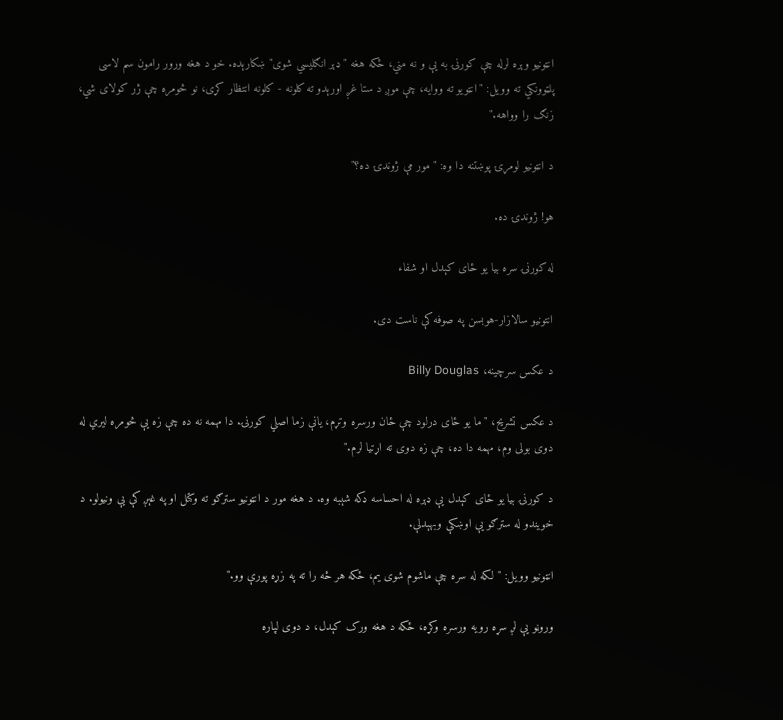انټونیو وېره لرله چې کورنۍ به یې و نه مني، ځکه هغه "ډېر انګلیسي شوی" ښکارېده. خو د هغه ورور رامون سم لاسی پلټوونکي ته وویل: "انټویو ته ووایه، چې موږ د ستا غږ اورېدو ته کلونه - کلونه انتظار کړی، نو څومره چې ژر کولای شي، زنګ را وواهه."

د انټونیو لومړۍ پوښتنه دا وه: "مور مې ژوندۍ ده؟"

هو! ژوندۍ ده.

له کورنۍ سره بیا یو ځای کېدل او شفاء

انتونیو سالازار-هوبسن په صوفه کې ناست دی.

د عکس سرچینه، Billy Douglas

د عکس تشریح، "ما یو ځای درلود چې ځان ورسره وتړم، یانې زما اصلي کورنۍ. دا مهمه نه ده چې زه یې څومره لیري له دوی بولی وم، مهمه دا ده، چې زه دوی ته اړتیا لرم."

د کورنۍ بیا یو ځای کېدل یې ډېره له احساسه ډکه شېبه وه. د هغه مور د انټونیو سترګو ته وکتل او په غېږ کې یې ونیولو. د خويندو له سترګو یې اوښکې وبهېدلې.

انټونیو وویل: "لکه له سره چې ماشوم شوی یم، ځکه هر څه را ته په زړه پورې وو."

وروڼو یې لږ سړه رویه ورسره وکړه، ځکه د هغه ورک کېدل، د دوی لپاره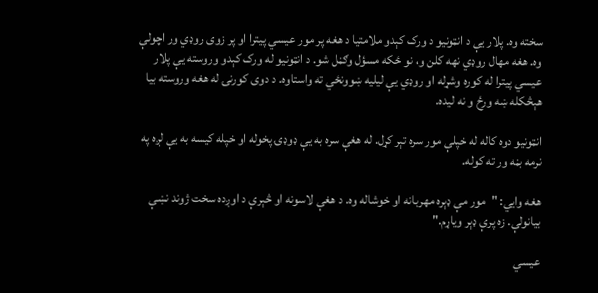سخته وه. پلار یې د انټونیو د ورک کېدو ملامتیا د هغه پر مور عیسي پیترا او پر زوی روډي ور اچولې وه. هغه مهال روډي نهه کلن و، نو ځکه مسؤل وګڼل شو. د انټونیو له ورک کېدو وروسته یې پلار عیسي پیترا له کوره وشړله او روډي یې ليليه ښوونځي ته واستاوه. د دوی کورنۍ له هغه وروسته بیا هېڅکله ښه ورځ و نه لیده.

انټونیو دوه کاله له خپلې مور سره تېر کړل. له هغې سره به یې ډوډۍ پخوله او خپله کیسه به یې لږه په نرمه بڼه ور ته کوله.

هغه وایي: "مور مې ډېره مهربانه او خوشاله وه. د هغې لاسونه او څېرې د اوږده سخت ژوند نښې بیانولې. زه پرې ډېر ویاړم."

عیسي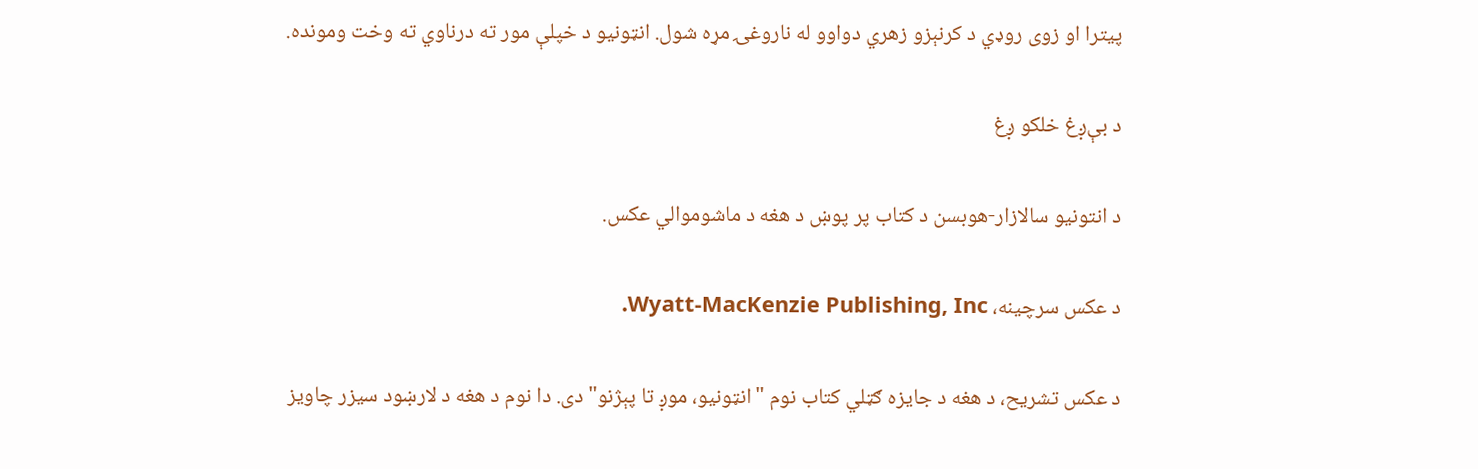پیترا او زوی روډي د کرنېزو زهري دواوو له ناروغۍ مړه شول. انټونیو د خپلې مور ته درناوي ته وخت ومونده.

د بې‌‌ږغ خلکو ږغ

د انتونیو سالازار-هوبسن د کتاب پر پوښ د هغه د ماشوموالي عکس.

د عکس سرچینه، Wyatt-MacKenzie Publishing, Inc.

د عکس تشریح، د هغه د جایزه ګټلي کتاب نوم "انټونیو، موږ تا پېژنو" دی. دا نوم د هغه د لارښود سیزر چاویز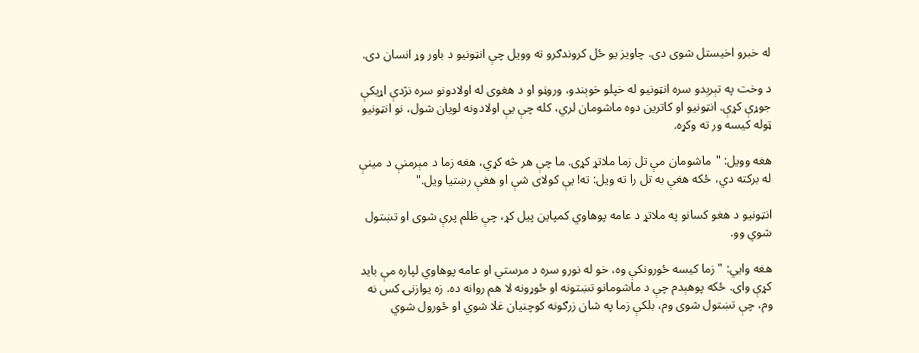له خبرو اخیستل شوی دی. چاویز یو ځل کروندګرو ته وویل چې انټونیو د باور وړ انسان دی.

د وخت په تېرېدو سره انټونیو له خپلو خوېندو، وروڼو او د هغوی له اولادونو سره نژدې اړیکې جوړې کړې. انټونیو او کاترین دوه ماشومان لري، کله چې یې اولادونه لویان شول، نو انټونیو ټوله کیسه ور ته وکړه.

هغه وویل: "ماشومان مې تل زما ملاتړ کړی. ما چې هر څه کړي، هغه زما د مېرمنې د مینې له برکته دي، ځکه هغې به تل را ته ویل: ته! یې کولای شې او هغې رښتیا ویل."

انټونیو د هغو کسانو په ملاتړ د عامه پوهاوي کمپاین پیل کړ، چې ظلم پرې شوی او تښتول شوي وو.

هغه وايي: "زما کیسه ځورونکې وه، خو له نورو سره د مرستي او عامه پوهاوي لپاره مې باید کړې وای. ځکه پوهېدم چې د ماشومانو تښتونه او ځوړونه لا هم روانه ده. زه یوازنۍ کس نه وم، چې تښتول شوی وم، بلکې زما په شان زرګونه کوچنیان غلا شوي او ځورول شوي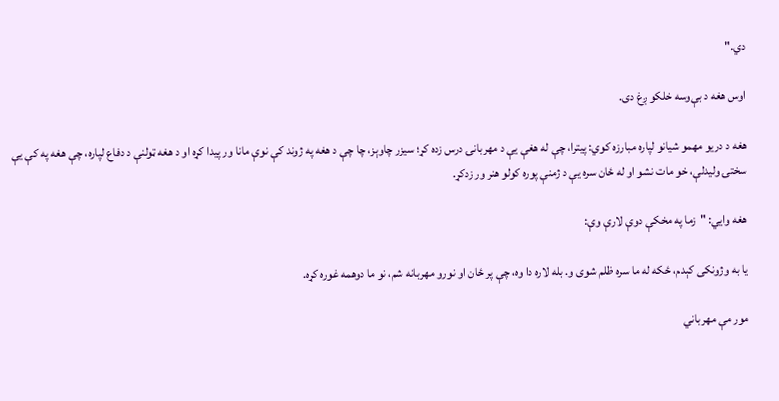دي."

اوس هغه د بې‌وسه خلکو ږغ دی.

هغه د دریو مهمو شیانو لپاره مبارزه کوي: پیترا، چې له هغې یې د مهربانۍ درس زده کړ؛ سیزر چاوېز، چا چې د هغه په ژوند کې نوې مانا ور پیدا کړه او د هغه ټولنې د دفاع لپاره، چې هغه په کې یې سختۍ ولیدلې، خو مات نشو او له ځان سره یې د ژمنې پوره کولو هنر ور زدکړ.

هغه وایي: "زما په مخکې دوې لارې وې:

یا به وژونکی کېدم، ځکه له ما سره ظلم شوی و. بله لاره دا وه، چې پر ځان او نورو مهربانه شم، نو ما دوهمه غوره کړه.

مور مې مهرباني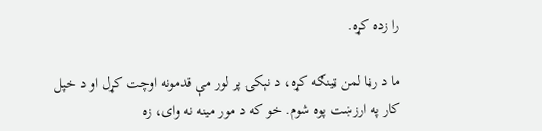را زده کړه.

ما د رڼا لمن ټینګه کړه، د نېکۍ پر لور مې قدمونه اوچت کړل او د خپل کار په ارزښت پوه شوم. خو که د مور مینه نه وای، زه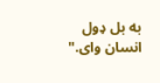به بل ډول انسان وای."